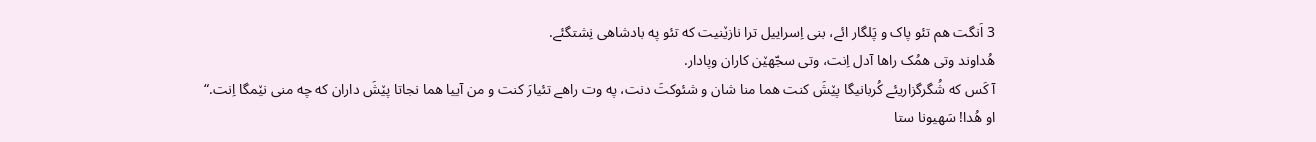3 اَنگت هم تئو پاک و پَلگار ائے، بنی اِسراییل ترا نازێنیت که تئو په بادشاهی نِشتگئے.
هُداوند وتی همُک راها آدل اِنت، وتی سجّهێن کاران وپادار.
آ کَس که شُگرگزاریئے کُربانیگا پێشَ کنت هما منا شان و شئوکتَ دنت، په وت راهے تئیارَ کنت و من آییا هما نجاتا پێشَ داران که چه منی نێمگا اِنت.“
او هُدا! سَهیونا ستا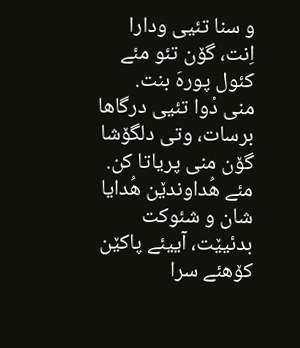و سنا تئیی ودارا اِنت، گۆن تئو مئے کئول پورهَ بنت.
منی دْوا تئیی درگاها برسات، وتی دلگۆشا گۆن منی پریاتا کن.
مئے هُداوندێن هُدایا شان و شئوکت بدئیێت، آییئے پاکێن کۆهئے سرا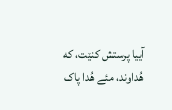آییا پرستش کنێت، که هُداوند، مئے هُدا پاک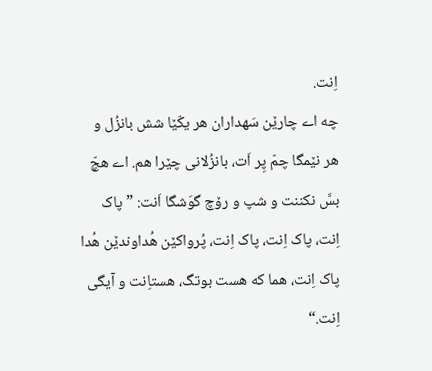اِنت.
چه اے چارێن سَهداران هر یکّێا شش بانزُل و هر نێمگا چمّ پِر اَت، بانزُلانی چێرا هم. اے هچّ بسَّ نکننت و شپ و رۆچ گوَشگا اَنت: ”پاک اِنت، پاک اِنت، پاک اِنت، پُرواکێن هُداوندێن هُدا پاک اِنت، هما که هست بوتگ، هستاِنت و آیگی اِنت.“